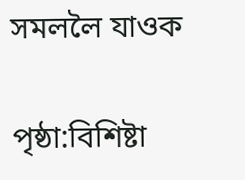সমললৈ যাওক

পৃষ্ঠা:বিশিষ্টা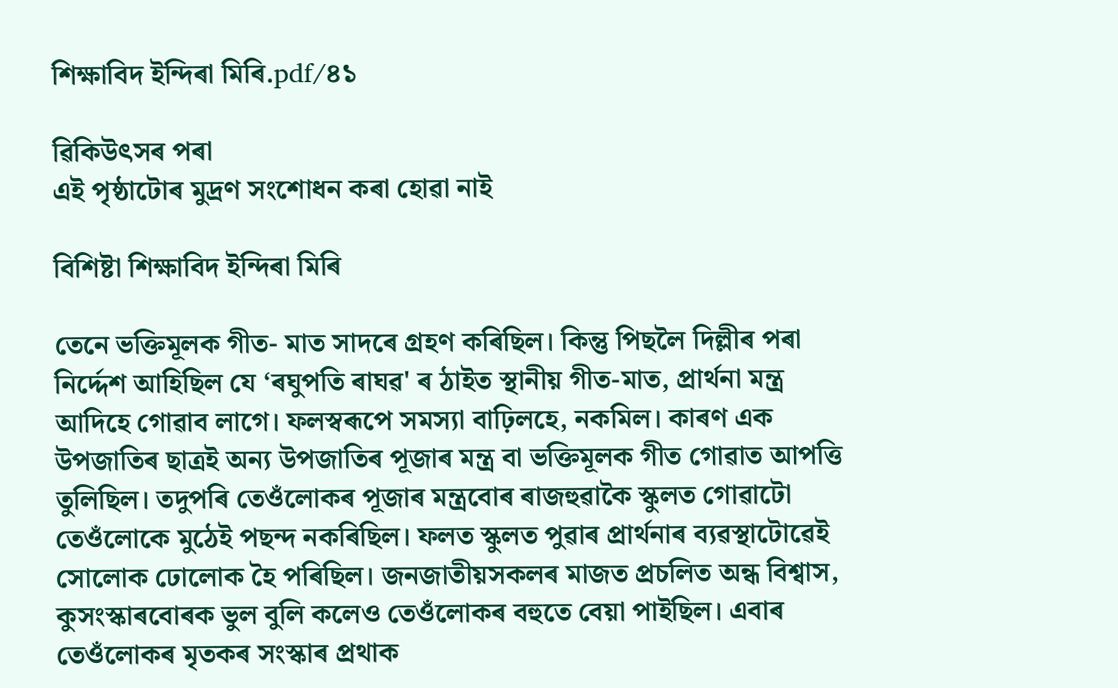শিক্ষাবিদ ইন্দিৰা মিৰি.pdf/৪১

ৱিকিউৎসৰ পৰা
এই পৃষ্ঠাটোৰ মুদ্ৰণ সংশোধন কৰা হোৱা নাই

বিশিষ্টা শিক্ষাবিদ ইন্দিৰা মিৰি

তেনে ভক্তিমূলক গীত- মাত সাদৰে গ্ৰহণ কৰিছিল। কিন্তু পিছলৈ দিল্লীৰ পৰা নিৰ্দ্দেশ আহিছিল যে ‘ৰঘুপতি ৰাঘৱ' ৰ ঠাইত স্থানীয় গীত-মাত, প্ৰাৰ্থনা মন্ত্ৰ আদিহে গোৱাব লাগে। ফলস্বৰূপে সমস্যা বাঢ়িলহে, নকমিল। কাৰণ এক উপজাতিৰ ছাত্ৰই অন্য উপজাতিৰ পূজাৰ মন্ত্ৰ বা ভক্তিমূলক গীত গোৱাত আপত্তি তুলিছিল। তদুপৰি তেওঁলোকৰ পূজাৰ মন্ত্ৰবোৰ ৰাজহুৱাকৈ স্কুলত গোৱাটো তেওঁলোকে মুঠেই পছন্দ নকৰিছিল। ফলত স্কুলত পুৱাৰ প্ৰাৰ্থনাৰ ব্যৱস্থাটোৱেই সোলোক ঢোলোক হৈ পৰিছিল। জনজাতীয়সকলৰ মাজত প্ৰচলিত অন্ধ বিশ্বাস, কুসংস্কাৰবোৰক ভুল বুলি কলেও তেওঁলোকৰ বহুতে বেয়া পাইছিল। এবাৰ তেওঁলোকৰ মৃতকৰ সংস্কাৰ প্ৰথাক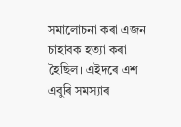সমালোচনা কৰা এজন চাহাবক হত্যা কৰা হৈছিল। এইদৰে এশ এবুৰি সমস্যাৰ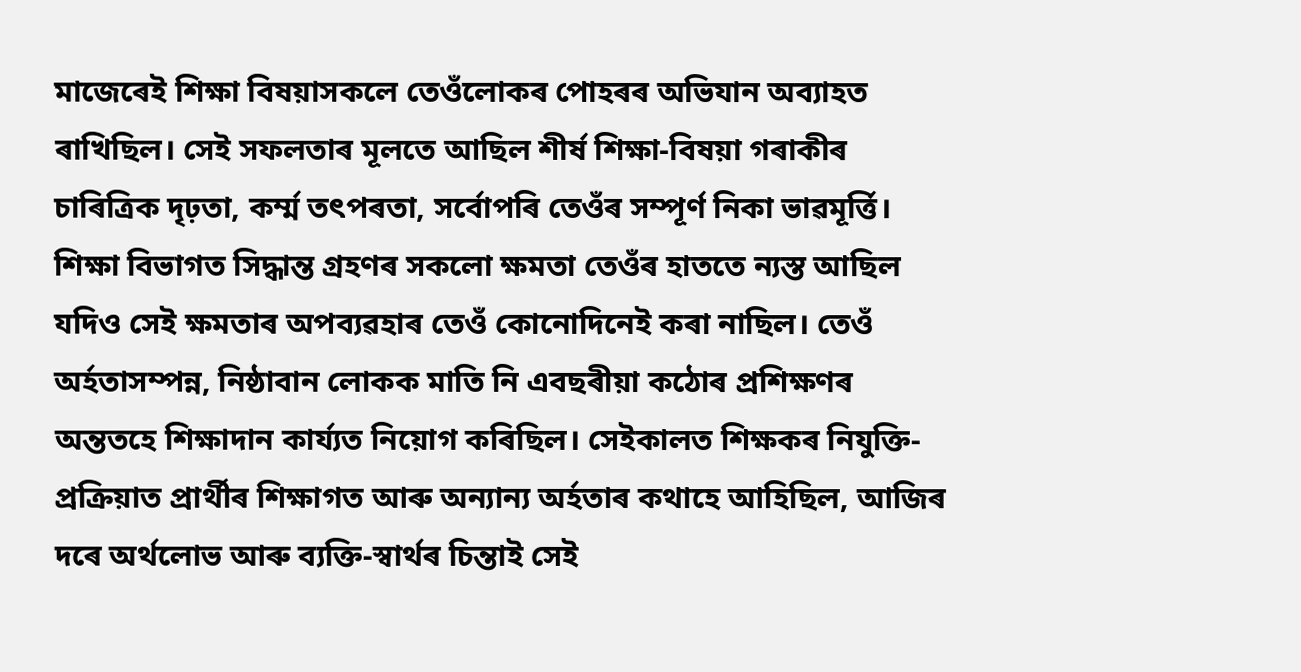মাজেৰেই শিক্ষা বিষয়াসকলে তেওঁলোকৰ পোহৰৰ অভিযান অব্যাহত ৰাখিছিল। সেই সফলতাৰ মূলতে আছিল শীৰ্ষ শিক্ষা-বিষয়া গৰাকীৰ চাৰিত্ৰিক দৃঢ়তা, কৰ্ম্ম তৎপৰতা, সৰ্বোপৰি তেওঁৰ সম্পূৰ্ণ নিকা ভাৱমূৰ্ত্তি। শিক্ষা বিভাগত সিদ্ধান্ত গ্ৰহণৰ সকলো ক্ষমতা তেওঁৰ হাততে ন্যস্ত আছিল যদিও সেই ক্ষমতাৰ অপব্যৱহাৰ তেওঁ কোনোদিনেই কৰা নাছিল। তেওঁ অৰ্হতাসম্পন্ন, নিষ্ঠাবান লোকক মাতি নি এবছৰীয়া কঠোৰ প্ৰশিক্ষণৰ অন্ততহে শিক্ষাদান কাৰ্য্যত নিয়োগ কৰিছিল। সেইকালত শিক্ষকৰ নিযুক্তি- প্ৰক্ৰিয়াত প্ৰাৰ্থীৰ শিক্ষাগত আৰু অন্যান্য অৰ্হতাৰ কথাহে আহিছিল, আজিৰ দৰে অৰ্থলোভ আৰু ব্যক্তি-স্বাৰ্থৰ চিন্তাই সেই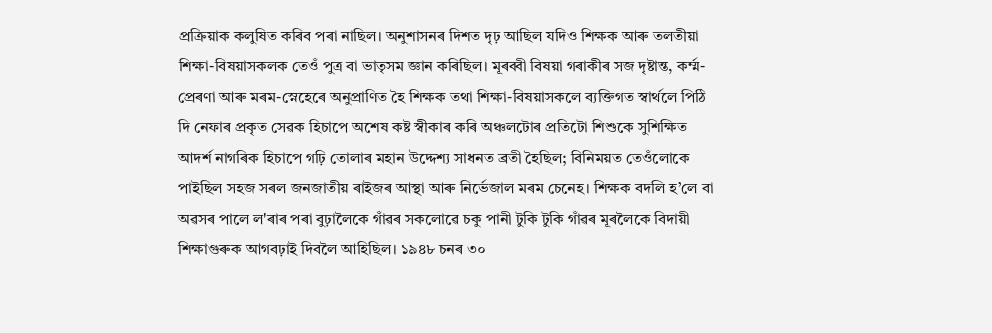প্ৰক্ৰিয়াক কলুষিত কৰিব পৰা নাছিল। অনুশাসনৰ দিশত দৃঢ় আছিল যদিও শিক্ষক আৰু তলতীয়া শিক্ষা-বিষয়াসকলক তেওঁ পুত্ৰ বা ভাতৃসম জ্ঞান কৰিছিল। মূৰব্বী বিষয়া গৰাকীৰ সজ দৃষ্টান্ত, কৰ্ম্ম-প্ৰেৰণা আৰু মৰম-স্নেহেৰে অনুপ্ৰাণিত হৈ শিক্ষক তথা শিক্ষা-বিষয়াসকলে ব্যক্তিগত স্বাৰ্থলে পিঠি দি নেফাৰ প্ৰকৃত সেৱক হিচাপে অশেষ কষ্ট স্বীকাৰ কৰি অঞ্চলটোৰ প্ৰতিটো শিশুকে সুশিক্ষিত আদৰ্শ নাগৰিক হিচাপে গঢ়ি তোলাৰ মহান উদ্দেশ্য সাধনত ব্ৰতী হৈছিল; বিনিময়ত তেওঁলোকে পাইছিল সহজ সৰল জনজাতীয় ৰাইজৰ আস্থা আৰু নিৰ্ভেজাল মৰম চেনেহ। শিক্ষক বদলি হ’লে বা অৱসৰ পালে ল'ৰাৰ পৰা বুঢ়ালৈকে গাঁৱৰ সকলোৱে চকু পানী টুকি টুকি গাঁৱৰ মূৰলৈকে বিদায়ী শিক্ষাগুৰুক আগবঢ়াই দিবলৈ আহিছিল। ১৯৪৮ চনৰ ৩০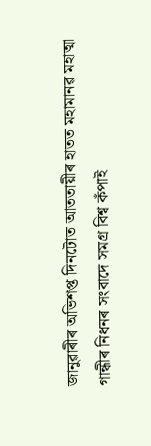জানুৱাৰীৰ অভিশপ্ত দিনটোত আততায়ীৰ হাতত মহামানৱ মহাত্মা গান্ধীৰ নিধনৰ সংবাদে সমগ্ৰ বিশ্ব কঁপাই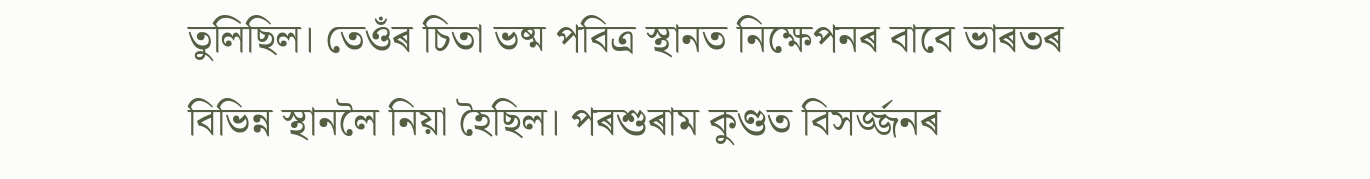তুলিছিল। তেওঁৰ চিতা ভষ্ম পবিত্ৰ স্থানত নিক্ষেপনৰ বাবে ভাৰতৰ বিভিন্ন স্থানলৈ নিয়া হৈছিল। পৰশুৰাম কুণ্ডত বিসৰ্জ্জনৰ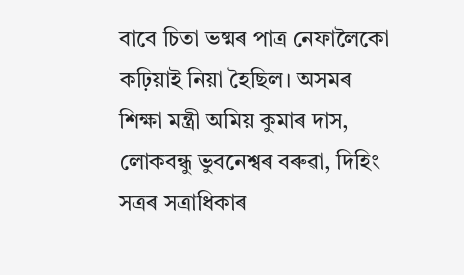বাবে চিতা ভষ্মৰ পাত্ৰ নেফালৈকো কঢ়িয়াই নিয়া হৈছিল। অসমৰ শিক্ষা মন্ত্ৰী অমিয় কুমাৰ দাস, লোকবন্ধু ভুবনেশ্বৰ বৰুৱা, দিহিং সত্ৰৰ সত্ৰাধিকাৰ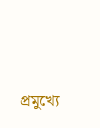প্ৰমুখ্যে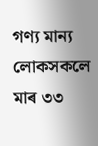গণ্য মান্য লোকসকলে মাৰ ৩৩